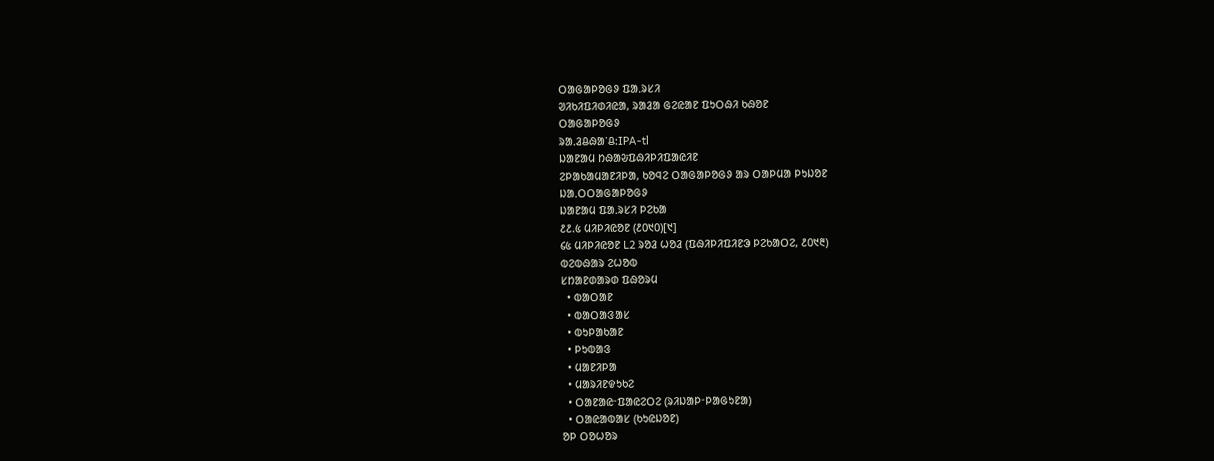ᱛᱟᱜᱟᱞᱚᱜᱽ ᱯᱟᱹᱨᱥᱤ
ᱣᱤᱠᱤᱯᱤᱰᱤᱭᱟ, ᱨᱟᱲᱟ ᱜᱮᱭᱟᱱ ᱯᱩᱛᱷᱤ ᱠᱷᱚᱱ
ᱛᱟᱜᱟᱞᱚᱜᱽ
ᱨᱟᱹᱲᱪᱷᱟᱸᱪ:IPA-tl
ᱡᱟᱱᱟᱢ ᱴᱷᱟᱶᱯᱷᱤᱞᱤᱯᱟᱭᱤᱱ
ᱮᱞᱟᱠᱟᱢᱟᱱᱤᱞᱟ, ᱠᱚᱧᱮ ᱛᱟᱜᱟᱞᱚᱜᱽ ᱟᱨ ᱛᱟᱞᱢᱟ ᱞᱩᱡᱚᱱ
ᱡᱟᱹᱛᱛᱟᱜᱟᱞᱚᱜᱽ
ᱡᱟᱱᱟᱢ ᱯᱟᱹᱨᱥᱤ ᱞᱮᱠᱟ
᱒᱒.᱕ ᱢᱤᱞᱤᱭᱚᱱ (᱒᱐᱑᱐)[᱑]
᱔᱕ ᱢᱤᱞᱤᱭᱚᱱ L2 ᱨᱚᱲ ᱦᱚᱲ (ᱯᱷᱤᱞᱤᱯᱤᱱᱳ ᱞᱮᱠᱟᱛᱮ, ᱒᱐᱑᱓)
ᱵᱮᱵᱷᱟᱨ ᱮᱦᱚᱵ
ᱥᱴᱟᱱᱰᱟᱨᱰ ᱯᱷᱚᱨᱢ
  • ᱵᱟᱛᱟᱱ
  • ᱵᱟᱛᱟᱝᱟᱥ
  • ᱵᱩᱞᱟᱠᱟᱱ
  • ᱞᱩᱵᱟᱝ
  • ᱢᱟᱱᱤᱞᱟ
  • ᱢᱟᱨᱤᱱᱫᱩᱠᱮ
  • ᱛᱟᱱᱟᱭᱼᱯᱟᱭᱮᱛᱮ (ᱨᱤᱡᱟᱞᱼᱞᱟᱜᱩᱱᱟ)
  • ᱛᱟᱭᱟᱵᱟᱥ (ᱠᱩᱭᱡᱚᱱ)
ᱚᱞ ᱛᱚᱦᱚᱨ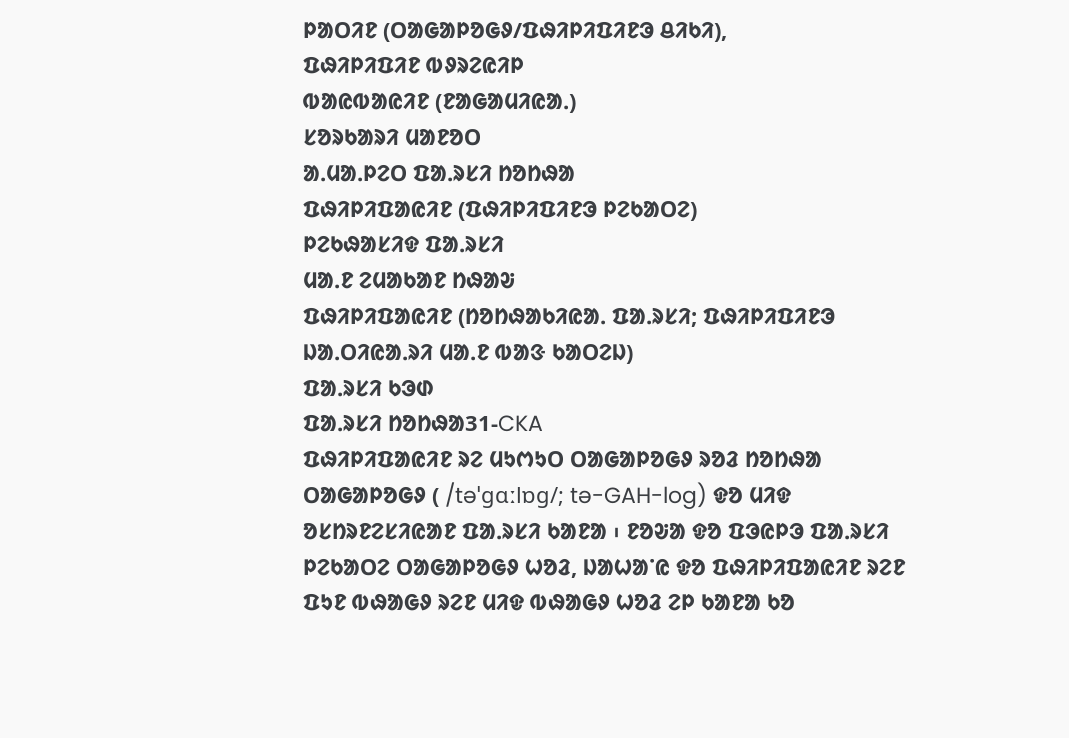ᱞᱟᱛᱤᱱ (ᱛᱟᱜᱟᱞᱚᱜᱽ/ᱯᱷᱤᱞᱤᱯᱤᱱᱳ ᱪᱤᱠᱤ),
ᱯᱷᱤᱞᱤᱯᱤᱱ ᱵᱽᱨᱮᱭᱤᱞ
ᱵᱟᱭᱵᱟᱭᱤᱱ (ᱱᱟᱜᱟᱢᱤᱭᱟᱹ)
ᱥᱚᱨᱠᱟᱨᱤ ᱢᱟᱱᱚᱛ
ᱟᱹᱢᱟᱹᱞᱮᱛ ᱯᱟᱹᱨᱥᱤ ᱴᱚᱴᱷᱟ
ᱯᱷᱤᱞᱤᱯᱟᱭᱤᱱ (ᱯᱷᱤᱞᱤᱯᱤᱱᱳ ᱞᱮᱠᱟᱛᱮ)
ᱞᱮᱠᱷᱟᱥᱤᱫ ᱯᱟᱹᱨᱥᱤ
ᱢᱟᱹᱱ ᱮᱢᱟᱠᱟᱱ ᱴᱷᱟᱶ
ᱯᱷᱤᱞᱤᱯᱟᱭᱤᱱ (ᱴᱚᱴᱷᱟᱠᱤᱭᱟᱹ ᱯᱟᱹᱨᱥᱤ; ᱯᱷᱤᱞᱤᱯᱤᱱᱳ ᱡᱟᱹᱛᱤᱭᱟᱹᱨᱤ ᱢᱟᱹᱱ ᱵᱟᱝ ᱠᱟᱛᱮᱡ)
ᱯᱟᱹᱨᱥᱤ ᱠᱳᱰ
ᱯᱟᱹᱨᱥᱤ ᱴᱚᱴᱷᱟ31-CKA
ᱯᱷᱤᱞᱤᱯᱟᱭᱤᱱ ᱨᱮ ᱢᱩᱬᱩᱛ ᱛᱟᱜᱟᱞᱚᱜᱽ ᱨᱚᱲ ᱴᱚᱴᱷᱟ
ᱛᱟᱜᱟᱞᱚᱜᱽ ( /təˈɡɑːlɒɡ/; tə-GAH-log) ᱫᱚ ᱢᱤᱫ ᱚᱥᱴᱨᱱᱮᱥᱤᱭᱟᱱ ᱯᱟᱹᱨᱥᱤ ᱠᱟᱱᱟ ᱾ ᱱᱚᱶᱟ ᱫᱚ ᱯᱳᱭᱞᱳ ᱯᱟᱹᱨᱥᱤ ᱞᱮᱠᱟᱛᱮ ᱛᱟᱜᱟᱞᱚᱜᱽ ᱦᱚᱲ, ᱡᱟᱦᱟᱸᱭ ᱫᱚ ᱯᱷᱤᱞᱤᱯᱟᱭᱤᱱ ᱨᱮᱱ ᱯᱩᱱ ᱵᱷᱟᱜᱽ ᱨᱮᱱ ᱢᱤᱫ ᱵᱷᱟᱜᱽ ᱦᱚᱲ ᱮᱞ ᱠᱟᱱᱟ ᱠᱚ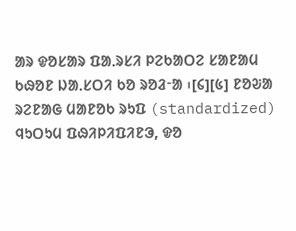ᱟᱨ ᱫᱚᱥᱟᱨ ᱯᱟᱹᱨᱥᱤ ᱞᱮᱠᱟᱛᱮ ᱥᱟᱱᱟᱢ ᱠᱷᱚᱱ ᱡᱟᱹᱥᱛᱤ ᱠᱚ ᱨᱚᱲᱼᱟ ᱾[᱔][᱕] ᱱᱚᱶᱟ ᱨᱮᱱᱟᱜ ᱢᱟᱱᱚᱠ ᱨᱩᱯ (standardized) ᱧᱩᱛᱩᱢ ᱯᱷᱤᱞᱤᱯᱤᱱᱳ, ᱫᱚ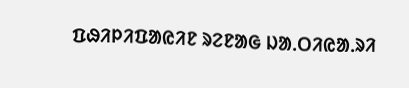ᱯᱷᱤᱞᱤᱯᱟᱭᱤᱱ ᱨᱮᱱᱟᱜ ᱡᱟᱹᱛᱤᱭᱟᱹᱨᱤ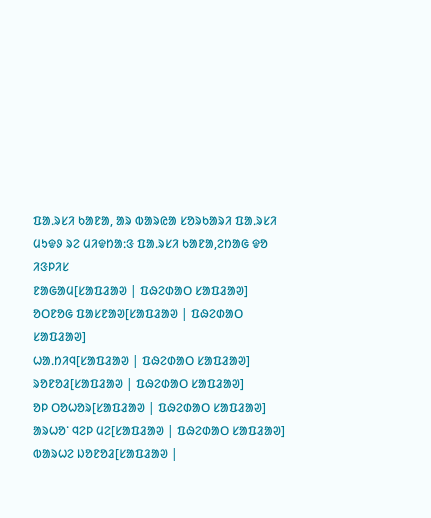ᱯᱟᱹᱨᱥᱤ ᱠᱟᱱᱟ, ᱟᱨ ᱵᱟᱨᱭᱟ ᱥᱚᱨᱠᱟᱨᱤ ᱯᱟᱹᱨᱥᱤ ᱢᱩᱫᱽ ᱨᱮ ᱢᱤᱫᱴᱟᱺᱝ ᱯᱟᱹᱨᱥᱤ ᱠᱟᱱᱟ,ᱮᱴᱟᱜ ᱫᱚ ᱤᱝᱞᱤᱥ
ᱱᱟᱜᱟᱢ[ᱥᱟᱯᱲᱟᱣ | ᱯᱷᱮᱰᱟᱛ ᱥᱟᱯᱲᱟᱣ]
ᱚᱛᱱᱚᱜ ᱯᱟᱥᱱᱟᱣ[ᱥᱟᱯᱲᱟᱣ | ᱯᱷᱮᱰᱟᱛ ᱥᱟᱯᱲᱟᱣ]
ᱦᱟᱹᱴᱤᱧ[ᱥᱟᱯᱲᱟᱣ | ᱯᱷᱮᱰᱟᱛ ᱥᱟᱯᱲᱟᱣ]
ᱨᱚᱱᱚᱲ[ᱥᱟᱯᱲᱟᱣ | ᱯᱷᱮᱰᱟᱛ ᱥᱟᱯᱲᱟᱣ]
ᱚᱞ ᱛᱚᱦᱚᱨ[ᱥᱟᱯᱲᱟᱣ | ᱯᱷᱮᱰᱟᱛ ᱥᱟᱯᱲᱟᱣ]
ᱟᱨᱦᱚᱸ ᱧᱮᱞ ᱢᱮ[ᱥᱟᱯᱲᱟᱣ | ᱯᱷᱮᱰᱟᱛ ᱥᱟᱯᱲᱟᱣ]
ᱵᱟᱨᱦᱮ ᱡᱚᱱᱚᱲ[ᱥᱟᱯᱲᱟᱣ |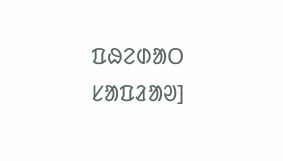ᱯᱷᱮᱰᱟᱛ ᱥᱟᱯᱲᱟᱣ]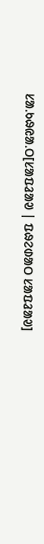ᱥᱟᱹᱠᱷᱭᱟᱹᱛ[ᱥᱟᱯᱲᱟᱣ | ᱯᱷᱮᱰᱟᱛ ᱥᱟᱯᱲᱟᱣ]